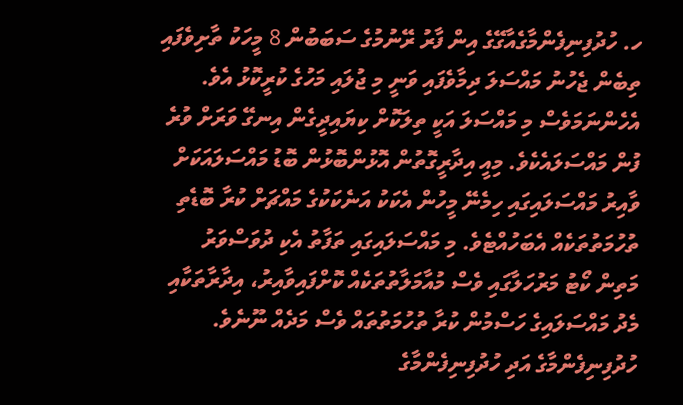ހ. ހުދުފިނިފެންމާގެއާގޭގެ އިން ފާރު ރޭނުމުގެ ސަބަބުން 8 މީހަކު ތާށިވެފައި ތިބެން ޖެހުނު މައްސަލަ ދިމާވެފައި ވަނީ މި ޖުލައި މަހުގެ ކުރީކޮޅު އެވެ. އެހެންނަމަވެސް މި މައްސަލަ އަކީ ތިލަކޮށް ކިޔައިދީގެން އިނގޭ ވަރަށް ވުރެ ފުން މައްސަލައެކެވެ. މިއީ އިދާރީގޮތުން އޮޅުންބޮޅުން ބޮޑު މައްސަލައަކަށް ވާއިރު މައްސަލައިގައި ހިމެނޭ މީހުން އެކަކު އަނެކަކުގެ މައްޗަށް ކުރާ ބޮޑެތި ތުހުމަތުތަކެއް އެބަހުއްޓެވެ. މި މައްސަލައިގައި ތަފާތު އެކި ދުވަސްވަރު މަތިން ކޯޓު މަރުހަލާގައި ވެސް މުއާމަލާތުތަކެއް ކޮށްފައިވާއިރު، އިދާރާތަކާއި މެދު މައްސަލައިގެ ހަސްމުން ކުރާ ތުހުމަތުތައް ވެސް މަދެއް ނޫނެވެ.
ހުދުފިނިފެންމާގެ އަދި ހުދުފިނިފެންމާގެ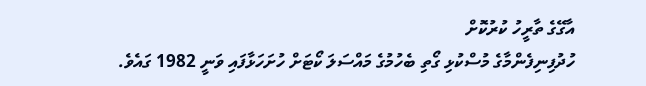އާގޭގެ ތާރީހު ކުރުކޮށް
ހުދުފިނިފެންމާގެ މުސްކުޅި ގޯތި ބެހުމުގެ މައްސަލަ ކޯޓަށް ހުށަހަޅާފައި ވަނީ 1982 ގައެވެ.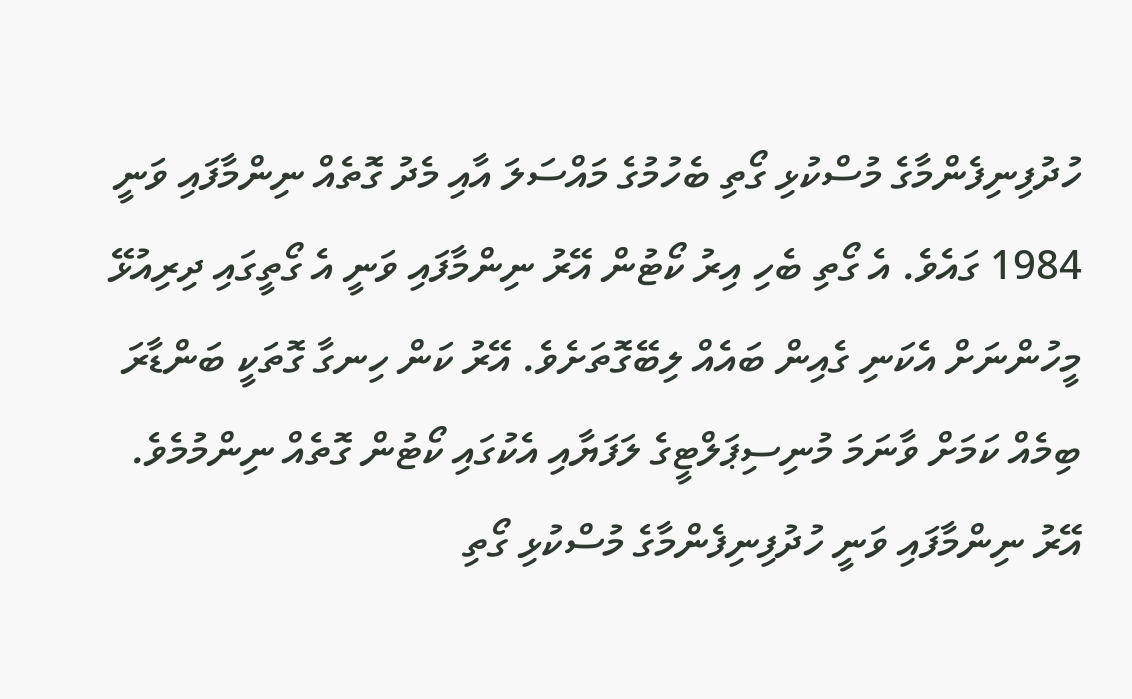ހުދުފިނިފެންމާގެ މުސްކުޅި ގޯތި ބެހުމުގެ މައްސަލަ އާއި މެދު ގޮތެއް ނިންމާފައި ވަނީ 1984 ގައެވެ. އެ ގޯތި ބެހި އިރު ކޯޓުން އޭރު ނިންމާފައި ވަނީ އެ ގޯތީގައި ދިރިއުޅޭ މީހުންނަށް އެކަނި ގެއިން ބައެއް ލިބޭގޮތަށެވެ. އޭރު ކަން ހިނގާ ގޮތަކީ ބަންޑާރަ ބިމެއް ކަމަށް ވާނަމަ މުނިސިޕަލްޓީގެ ލަފަޔާއި އެކުގައި ކޯޓުން ގޮތެއް ނިންމުމެވެ. އޭރު ނިންމާފައި ވަނީ ހުދުފިނިފެންމާގެ މުސްކުޅި ގޯތި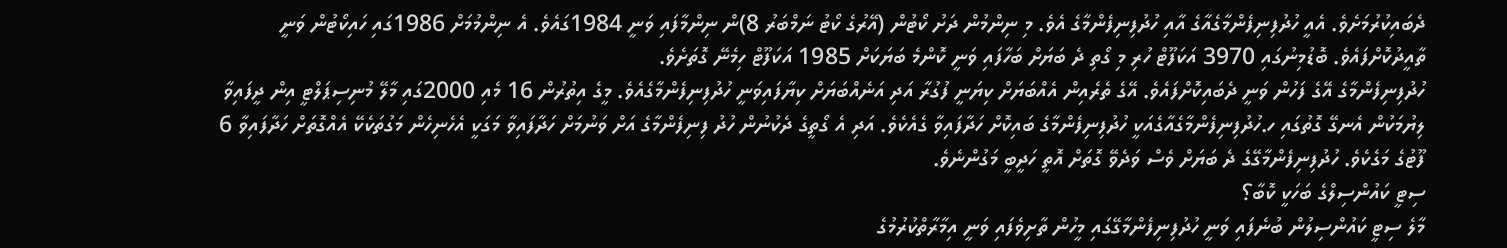ދެބައިކުރުމަށެވެ. އެއީ ހުދުފިނިފެންމާގެއާގެ އާއި ހުދުފިނިފެންމާގެ އެވެ. މި ނިންމުން ދަށު ކޯޓުން (އޭރުގެ ކޯޓު ނަމްބަރު 8)ން ނިންމާފައި ވަނީ 1984ގައެވެ. އެ ނިންމުމަށް 1986ގައި ހައިކޯޓުން ވަނީ ތާއީދުކޮށްފައެވެ. ބޮޑުމިނުގައި 3970 އަކަފޫޓް ހުރި މި ގޯތި ދެ ބަޔަށް ބަހާފައި ވަނީ ކޮންމެ ބަޔަކަށް 1985 އަކަފޫޓް ހިމެނޭ ގޮތަށެވެ.
ހުދުފިނިފެންމާގެ އޭގެ ފަހުން ވަނީ ދެބައިކޮށްފައެވެ. އޭގެ ތެރެއިން އެއްބަޔަށް ކިޔަނީ ފުގުރާ އަދި އަނެއްބަޔަށް ކިޔާފައިވަނީ ހުދުފިނިފެންމާގެއެވެ. މީގެ އިތުރުން 16 މެއި 2000ގައި މާލޭ މުނިސިޕަލްޓީ އިން ދީފައިވާ ލިޔުމަކުން އެނގޭ ގޮތުގައި ހ.ހުދުފިނިފެންމާގެއާގެއަކީ ހުދުފިނިފެންމާގެ ބައިކޮށް ހަދާފައިވާ ގެއެކެވެ. އަދި އެ ގޯތީގެ ދެކުނުން ހުދު ފިނިފެންމާގެ އަށް ވަނުމަށް ހަދާފައިވާ މަގަކީ އެހެނިހެން މަގުތަކެކޭ އެއްގޮތަށް ހަދާފައިވާ 6 ފޫޓުގެ މަގެކެވެ. ހުދުފިނިފެންމާގޭގެ ދެ ބަޔަށް ވެސް ވަދެވޭ ގޮތަށް އޮތީ ހަދީބީ މަގުންނެވެ.
ސިޓީ ކައުންސިލްގެ ބަހަކީ ކޮބާ؟
މާލެ ސިޓީ ކައުންސިލުން ބުނެފައި ވަނީ ހުދުފިނިފެންމާގޭގައި މީހުން ތާށިވެފައި ވަނީ އިމާރާތްކުރުމުގެ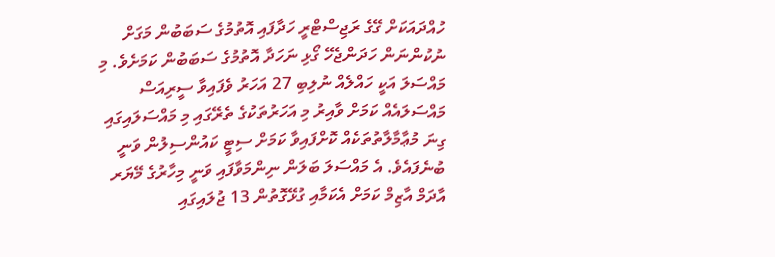ހުއްދައަކަށް ގޭގެ ރަޖިސްޓްރީ ހަދާފައި އޮތުމުގެ ސަބަބުން މަގަށް ނުކުންނަން ހަދަންޖެހޭ ގޯޅި ނަހަދާ އޮތުމުގެ ސަބަބުން ކަމަށެވެ. މި މައްސަލަ އަކީ ހައްލެއް ނުލިބި 27 އަހަރު ވެފައިވާ ސީރިއަސް މައްސަލައެއް ކަމަށް ވާއިރު މި އަހަރުތަކުގެ ތެރޭގައި މި މައްސަލައިގައި ގިނަ މުޢާމާލާތުތަކެއް ކޮށްފައިވާ ކަމަށް ސިޓީ ކައުންސިލުން ވަނީ ބުނެފައެވެ. އެ މައްސަލަ ބަލަން ނިންމަވާފައި ވަނީ މިހާރުގެ މޭޔަރ އާދަމް އާޒިމް ކަމަށް އެކަމާއި ގުޅޭގޮތުން 13 ޖުލައިގައި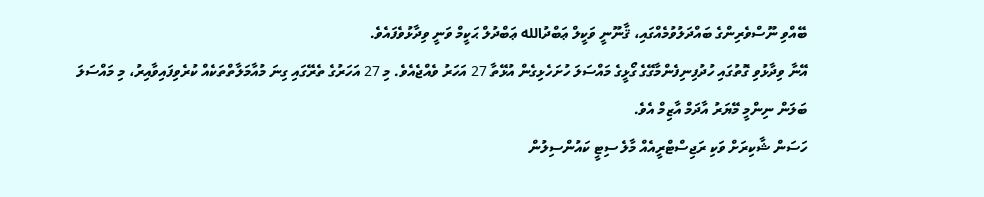ބޭއްވި ނޫސްވެރިންގެ ބައްދަލުވުމެއްގައި، ޤާނޫނީ ވަކީލް ޢަބްދުالله ޢަބްދުލް ޙަކީމް ވަނީ ވިދާޅުވެފައެވެ.
އޭނާ ވިދާޅުވި ގޮތުގައި ހުދުފިނިފެންމާގޭގެ ގޯޅީގެ މައްސަލަ ހުށަހެޅިގެން އުޅޭތާ 27 އަހަރު ވެއްޖެއެވެ. މި 27 އަހަރުގެ ތެރޭގައި ގިނަ މުއާމަލާތްތަކެއް ކުރެވިފައިވާއިރު، މި މައްސަލަ ބަލަން ނިންމީ މޭޔަރު އާދަމް އާޒިމް އެވެ.
ހަސަން ޝާކިރަށް ވަކި ރަޖިސްޓްރީއެއް މާލެ ސިޓީ ކައުންސިލުން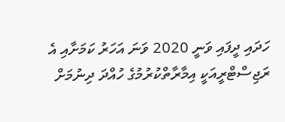ހަދައި ދީފައި ވަނީ 2020 ވަނަ އަހަރު ކަމަށާއި އެ ރަޖިސްޓްރީއަކީ އިމާރާތްކުރުމުގެ ހުއްދަ ދިނުމަށް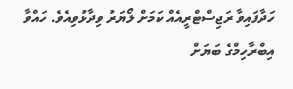ހަދާފައިވާ ރަޖިސްޓްރީއެއް ކަމަށް ލޯޔަރު ވިދާޅުވިއެވެ. ހައްވާ އިބްރާހިމްގެ ބަޔަށް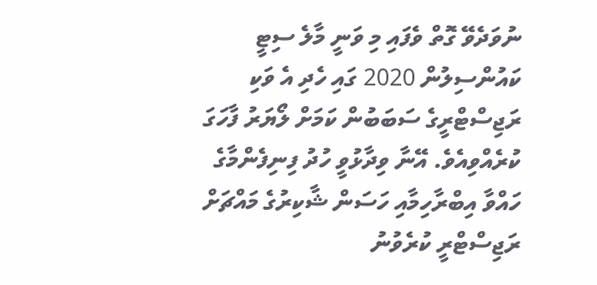ނުވަދެވޭ ގޮތް ވެފައި މި ވަނީ މާލެ ސިޓީ ކައުންސިލުން 2020 ގައި ހެދި އެ ވަކި ރަޖިސްޓްރީގެ ސަބަބުން ކަމަށް ލޯޔަރު ފާހަގަ ކުރެއްވިއެވެ. އޭނާ ވިދާޅުވީ ހުދު ފިނިފެންމާގެ ހައްވާ އިބްރާހިމާއި ހަސަން ޝާކިރުގެ މައްޗަށް ރަޖިސްޓްރީ ކުރެވުނު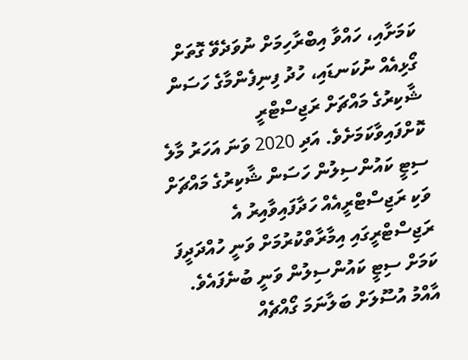ކަމަށާއި، ހައްވާ އިބްރާހިމަށް ނުވަދެވޭ ގޮތަށް ގޯޅިއެއް ނުކަނޑައި، ހުދު ފިނިފެންމާގެ ހަސަން ޝާކިރުގެ މައްޗަށް ރަޖިސްޓްރީ ކޮށްފައިވާކަމަށެވެ. އަދި 2020 ވަނަ އަހަރު މާލެ ސިޓީ ކައުންސިލުން ހަސަން ޝާކިރުގެ މައްޗަށް ވަކި ރަޖިސްޓްރީއެއް ހަދާފައިވާއިރު އެ ރަޖިސްޓްރީގައި އިމާރާތްކުރުމަށް ވަނީ ހުއްދަދީފަ ކަމަށް ސިޓީ ކައުންސިލުން ވަނީ ބުނެފައެވެ.
އާއްމު އުސޫލަށް ބަލާނަމަ ގޯއްޗެއް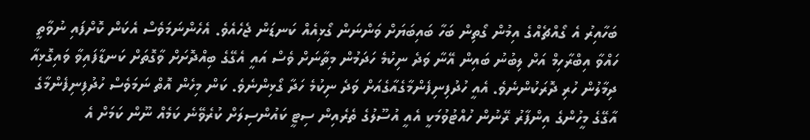ބަހާއިރު އެ ގޯއްޗެއްގެ އިމުން ގޯތިން ބަހާ ބައިބަޔަށް ވަންނަން ގޯޅިއެއް ކަނޑަން ޖެހެއެވެ. އެހެންނަމަވެސް އެކަން ކޮށްފައި ނުވާތީ ހައްވާ އިބްރާހިމް އަށް ލިބުނު ބައިން އޭނާ ވަދެ ނިކުމެ ހަދަމުން މިތާނަށް ވެސް އައީ އެގޭގެ ބިއްދޮށަށް ވާގޮތަށް ކަނޑާފައިވާ ވައިގޮޅިއާ ދިމާލުން ހުރި ދޮރަކުންނެވެ. އެއީ ހުދުފިނިފެންމާގެއާގެއަށް ވަދެ ނިކުމެ ހަދާ ގޯޅިންނެވެ. ކަން މިހެން އޮތް ނަމަވެސް ހުދުފިނިފެންމާގެ އާގޭގެ މީހުންގެ އިންފާރު ރޭނުން ހުއްޓުވުމަކީ އެއީ އުސޫލުގެ ތެރެއިން ސިޓީ ކައުންސިލަށް ކުރެވޭނެ ކަމެއް ނޫން ކަމަށް އެ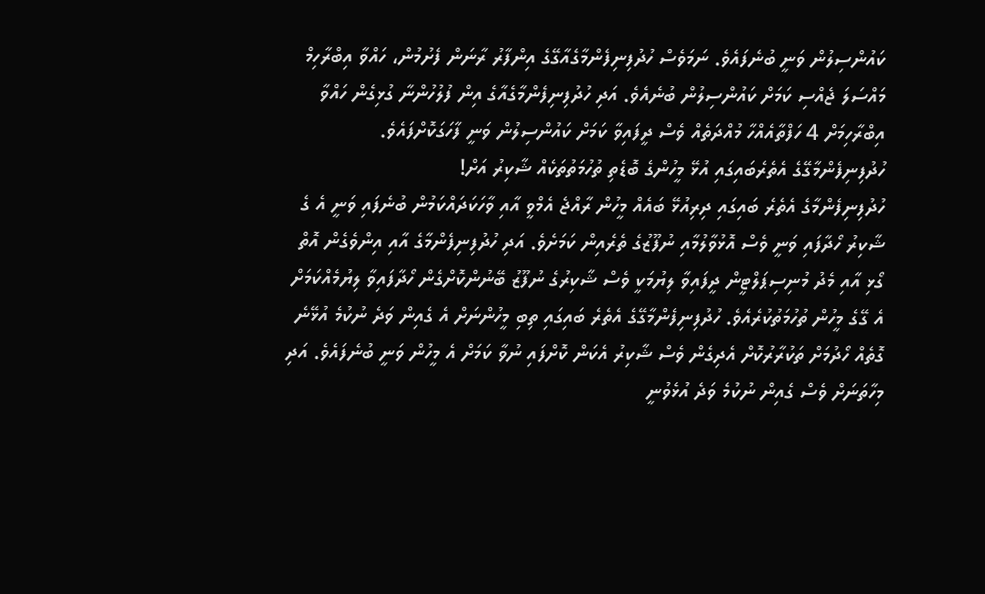ކައުންސިލުން ވަނީ ބުނެފައެވެ. ނަމަވެސް ހުދުފިނިފެންމާގެއާގޭގެ އިންފާރު ރާނަން ފެށުމުން، ހައްވާ އިބްރާހިމް މައްސަލަ ޖެއްސި ކަމަށް ކައުންސިލުން ބުނެއެވެ. އަދި ހުދުފިނިފެންމާގެއާގެ އިން ފުލުހުންނާ ގުޅިގެން ހައްވާ އިބްރާހިމަށް 4 ހަފްތާއެއްހާ މުއްދަތެއް ވެސް ދީފައިވާ ކަމަށް ކައުންސިލުން ވަނީ ފާހަގަކޮށްފައެވެ.
ހުދުފިނިފެންމާގޭގެ އެތެރެބައިގައި އުޅޭ މީހުންގެ ބޮޑެތި ތުހުމަތުތަކެއް ޝާކިރު އަށް!
ހުދުފިނިފެންމާގެ އެތެރެ ބައިގައި ދިރިއުޅޭ ބައެއް މީހުން ރާއްޖެ އެމްވީ އާއި ވާހަކަދައްކަމުން ބުނެފައި ވަނީ އެ ގެ ޝާކިރު ހޯދާފައި ވަނީ ވެސް އޮޅުވާލުމާއި ނުފޫޒުގެ ތެރެއިން ކަމަށެވެ. އަދި ހުދުފިނިފެންމާގެ އާއި އިންވެގެން އޮތް ގޯޅި އާއި މެދު މުނިސިޕަލްޓީން ދީފައިވާ ލިޔުމަކީ ވެސް ޝާކިރުގެ ނުފޫޒު ބޭނުންކޮށްގެން ހޯދާފައިވާ ލިޔުމެއްކަމަށް އެ ގޭގެ މީހުން ތުހުމަތުކުރެއެވެ. ހުދުފިނިފެންމާގޭގެ އެތެރެ ބައިގައި ތިބި މީހުންނަށް އެ ގެއިން ވަދެ ނުކުމެ އުޅޭނެ ގޮތެއް ހޯދުމަށް ތަކުރާރުކޮށް އެދިގެން ވެސް ޝާކިރު އެކަން ކޮށްފައި ނުވާ ކަމަށް އެ މީހުން ވަނީ ބުނެފައެވެ. އަދި މިހާތަނަށް ވެސް ގެއިން ނުކުމެ ވަދެ އުޅެވުނީ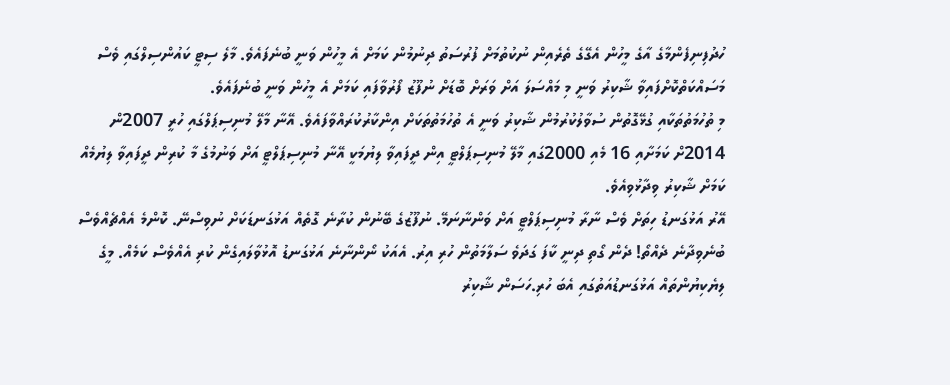ހުދުފިނިފެންމާގެ އާގެ މީހުން އެގޭގެ ތެރެއިން ނުކުތުމަށް ފުރުސަތު ދިނުމުން ކަމަށް އެ މީހުން ވަނީ ބުނެފައެވެ. މާލެ ސިޓީ ކައުންސިލްގައި ވެސް މަސައްކަތްކޮށްފައިވާ ޝާކިރު ވަނީ މި މައްސަލަ އަށް ވަރަށް ބޮޑަށް ނުފޫޒު ފޯރުވާފައި ކަމަށް އެ މީހުން ވަނީ ބުނެފައެވެ.
މި ތުހުމަތުތަކާއި ގުޅޭގޮތުން ސުވާލުކުރުމުން ޝާކިރު ވަނީ އެ ތުހުމަތުތަކަށް އިންކާރުކުރައްވާފައެވެ. އޭނާ މާލޭ މުނިސިޕަލްގައި ހުރީ 2007ން 2014ށް ކަމަށާއި 16 މެއި 2000ގައި މާލޭ މުނިސިޕަލްޓީ އިން ދީފައިވާ ލިޔުމަކީ އޭނާ މުނިސިޕަލްޓީ އަށް ވަނުމުގެ މާ ކުރިން ދީފައިވާ ލިޔުމެއް ކަމަށް ޝާކިރު ވިދާޅުވިއެވެ.
އޭރު އަޅުގަނޑު ހިތަށް ވެސް ނާރާ މުނިސިޕަލްޓީ އަށް ވަންނާނަމޭ. ނުފޫޒުގެ ބޭނުން ކުރާނެ ގޮތެއް އަޅުގަނޑަކަށް ނުވިސްނޭ. ކޮންމެ އެއްޗެއްވެސް ބުނެވިދާނެ ދެއްތޯ! ދެން ގޯތި ދިނީ ކާފަ ގަދަވެ ސަލާމަތުން ހުރި އިރު. އެއަކު ނޯންނާނެ އަޅުގަނޑު އޮޅުވާލައިގެން ކުރި އެއްވެސް ކަމެއް. މީގެ ލިޔެކިޔުންތައް އަޅުގަނޑުއަތުގައި އެބަ ހުރި.ހަސަން ޝާކިރު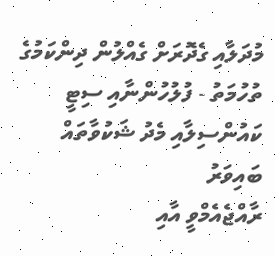މުދަލާއި ގެދޮރަށް ގެއްލުން ދިންކަމުގެ ތުހުމަތު - ފުލުހުންނާއި ސިޓީ ކައުންސިލާއި މެދު ޝަކުވާތައް ބައިވަރު
ރާއްޖެއެމްވީ އާއި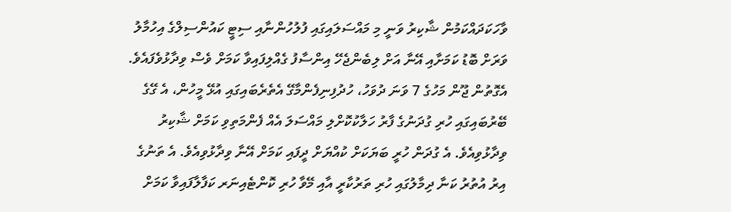ވާހަކަދައްކަމުން ޝާކިރު ވަނީ މި މައްސަލައިގައި ފުލުހުންނާއި ސިޓީ ކައުންސިލްގެ އިހުމާލު ވަރަށް ބޮޑު ކަމަށާއި އޭނާ އަށް ލިބެންޖެހޭ އިންސާފު ގެއްލިފައިވާ ކަމަށް ވެސް ވިދާޅުވެފައެވެ.
އެގޮތުން ޖޫން މަހުގެ 7 ވަނަ ދުވަހު، ހުދުފިނިފެންމާގޭ އެތެރެބައިގައި އުޅޭ މީހުން، އެ ގޭގެ ބޭރުބައިގައި ހުރި ގުދަނުގެ ފާރު ހަލާކުކޮށްލި މައްސަލަ އެއް ފެންމަތިވި ކަމަށް ޝާކިރު ވިދާޅުވިއެވެ. އެ ގުދަން ހުރީ ބަޔަކަށް ކުއްޔަށް ދީފައި ކަމަށް އޭނާ ވިދާޅުވިއެވެ. އެ ތަނުގެ އިރު އުތުރު ކަނާ ދިމާލުގައި ހުރި ތަރުކާރީ އާއި މޭވާ ހުރި ކޮންޓެއިނަރ ކަފާލާފައިވާ ކަމަށް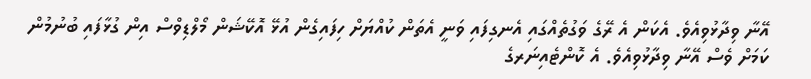އޭނާ ވިދާޅުވިއެވެ. އެކަން އެ ރޭގެ ވަގުތެއްގައި އެނގިފައި ވަނީ އެތަން ކުއްޔަށް ހިފައިގެން އުޅޭ އޮކޭޝަން މޯލްޑިވްސް އިން ގުޅާފައި ބުނުމުން ކަމަށް ވެސް އޭނާ ވިދާޅުވިއެވެ. އެ ކޮންޓެއިނަރގެ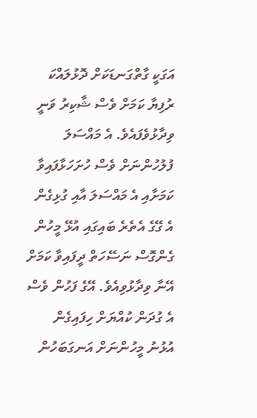އަގަކީ ގާތްގަނޑަކަށް ދޮޅުލައްކަ ރުފިޔާ ކަމަށް ވެސް ޝާކިރު ވަނީ ވިދާޅުވެފައެވެ. އެ މައްސަލަ ފުލުހުންނަށް ވެސް ހުށަހަޅާފައިވާ ކަމަށާއި އެ މައްސަލަ އާއި ގުޅިގެން އެ ގޭގެ އެތެރެ ބައިގައި އުޅޭ މީހުން ގެންގޮސް ނަސޭހަތް ދީފައިވާ ކަމަށް އޭނާ ވިދާޅުވިއެވެ. އޭގެ ފަހުން ވެސް އެ ގުދަން ކުއްޔަށް ހިފައިގެން އުޅުނު މީހުންނަށް އަނގަބަހުން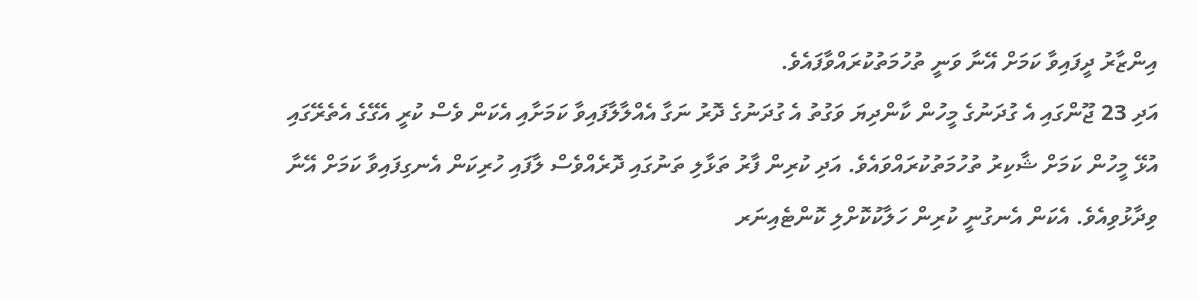އިންޒާރު ދީފައިވާ ކަމަށް އޭނާ ވަނީ ތުހުމަތުކުރައްވާފައެވެ.
އަދި 23 ޖޫންގައި އެ ގުދަނުގެ މީހުން ކާންދިޔަ ވަގުތު އެ ގުދަނުގެ ދޮރު ނަގާ އެއްލާލާފައިވާ ކަމަށާއި އެކަން ވެސް ކުރީ އެގޭގެ އެތެރޭގައި އުޅޭ މީހުން ކަމަށް ޝާކިރު ތުހުމަތުކުރައްވައެވެ. އަދި ކުރިން ފާރު ތަޅާލި ތަނުގައި ދޮރެއްވެސް ލާފައި ހުރިކަން އެނގިފައިވާ ކަމަށް އޭނާ ވިދާޅުވިއެވެ. އެކަން އެނގުނީ ކުރިން ހަލާކުކޮށްލި ކޮންޓެއިނަރ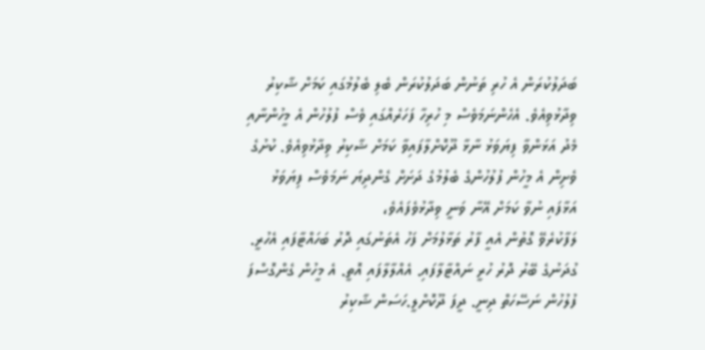ބަދަލުކުރަން އެ ހުރި ތަނުން ބަދަލުކުރަން ބެލި ބެލުމުގައި ކަމަށް ޝާކިރު ވިދާޅުވިއެވެ. އެހެންނަމަވެސް މި ހުރިހާ ފަހަރެއްގައި ވެސް ފުލުހުން އެ މީހުންނާއި މެދު އަޅަންވާ ފިޔަވަޅު ނާޅާ ދޫކޮށްލާފައިވާ ކަމަށް ޝާކިރު ވިދާޅުވިއެވެ. ކުށުގެ ވެށިން އެ މީހުން ފުލުހުންގެ ބެލުމުގެ ދަށަށް ގެންދިޔަ ނަމަވެސް ފިޔަވަޅު އަޅާފައި ނުވާ ކަމަށް އޭނާ ވަނީ ވިދާޅުވެފައެވެ،
ލަފާކުރެވޭ ގޮތުން އެއީ ފާރު ތަޅާލުމަށް ފަހު އެތަނުގައި ދޮރު ބަހައްޓާފައި އެހުރީ. ގުދަނުގެ ބޭރު ދޮރު ހުރީ ނައްޓާލާފައި. އެއްލާލާފައި އޮތީ. އެ މީހުން ގެންގޮސްފަ ފުލުހުން ނަސޭހަތް ދިނީ. ދީފަ ދޫކޮށްލީ.ހަސަން ޝާކިރު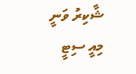ޝާކިރު ވަނީ މިއީ ސިޓީ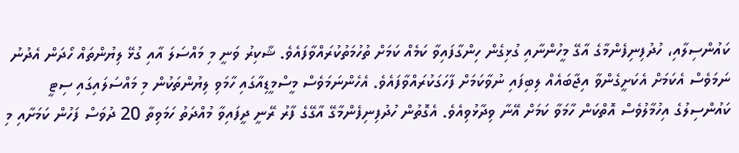ކައުންސިލާއި، ހުދުފިނިފެންމާގެ އާގޭ މީހުންނާއި ގުޅިގެން ހިންގާފައިވާ ކަމެއް ކަމަށް ތުހުމަތުކުރައްވާފައެވެ. ޝާކިރު ވަނީ މި މައްސަލަ އާއި ގުޅޭ ލިޔުންތައް ހޯދަން އެދުނު ނަމަވެސް އެކަމަށް އެކަށީގެންވާ އިޖާބައެއް ލިބިފައި ނުވާކަމަށް ފާހަގަކުރައްވާފައެވެ. އެހެންނަމަވެސް މީސްމީޑިއާގައި ހާމަވި ލިޔުންތަކުން މި މައްސަލައިގައި ސިޓީ ކައުންސިލުގެ އިހުމާލުވެސް އޮތްކަން ހާމަވާ ކަމަށް އޭނާ ވިދާޅުވިއެވެ. އެގޮތުން ހުދުފިނިފެންމާގޭ އާގޭގެ ފާރު ރޭނީ ދީފައިވާ މުއްދަތު ހަމަވިތާ 20 ދުވަސް ފަހުން ކަމަށާއި މި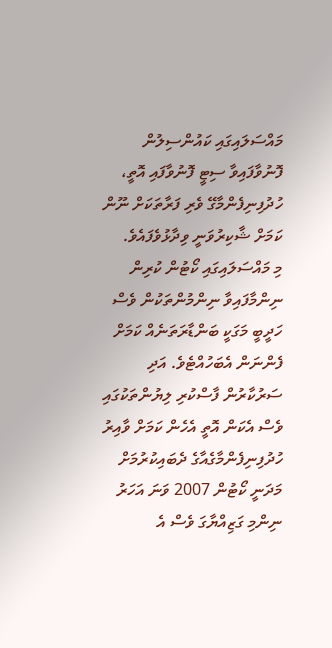މައްސަލައިގައި ކައުންސިލުން ފޮނުވާފައިވާ ސިޓީ ފޮނުވާފައި އޮތީ، ހުދުފިނިފެންމާގޭ ވެރި ފަރާތަކަށް ނޫން ކަމަށް ޝާކިރުވަނީ ވިދާޅުވެފައެވެ.
މި މައްސަލައިގައި ކޯޓުން ކުރިން ނިންމާފައިވާ ނިންމުންތަކުން ވެސް ހަދީބީ މަގަކީ ބަންޑާރަތަނެއް ކަމަށް ފެންނަން އެބަހުއްޓެވެ. އަދި ސަރުކާރުން ފާސްކުރި ލިޔުންތަކުގައި ވެސް އެކަން އޮތީ އެހެން ކަމަށް ވާއިރު ހުދުފިނިފެންމާގެއާގެ ދެބައިކުރުމަށް މަދަނީ ކޯޓުން 2007 ވަނަ އަހަރު ނިންމި ގަޒިއްޔާގަ ވެސް އެ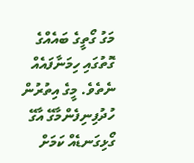މަގު ގޯތީގެ ބައެއްގެ ގޮތުގައި ހިމަނާފައެއް ނެތެވެ. މީގެ އިތުރުން ހުދުފިނިފެންމާގޭ އާގޭ ގޯޅިގަނޑެއް ކަމަށް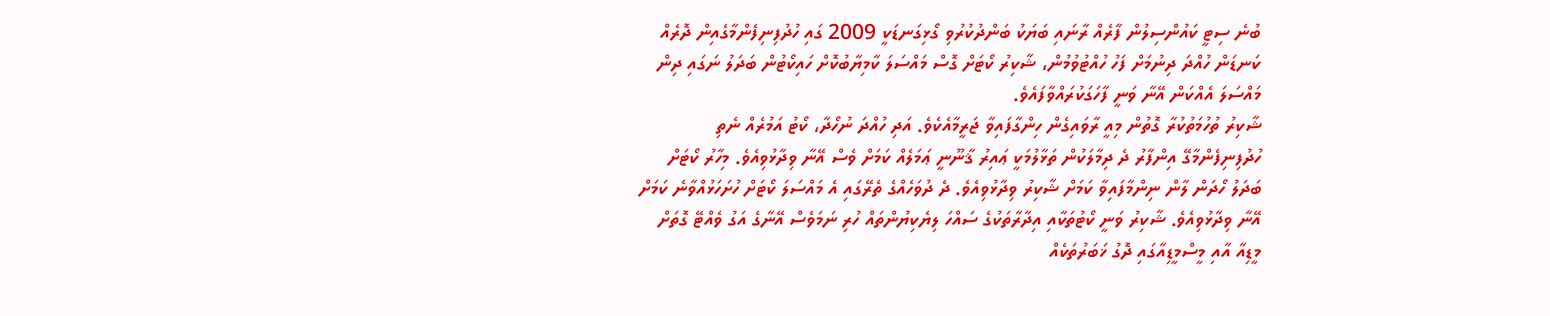ބުނެ ސިޓީ ކައުންސިލުން ފާރެއް ރާނައި ބަޔަކު ބަންދުކުރުވި ގޯޅިގަނޑަކީ 2009 ގައި ހުދުފިނިފެންމާގެއިން ދޮރެއް ކަނޑަން ހުއްދަ ދިނުމަށް ފަހު ހުއްޓުވުމުން، ޝާކިރު ކޯޓަށް ގޮސް މައްސަލަ ކާމިޔާބުކޮށް ހައިކޯޓުން ބަދަލު ނަގައި ދިން މައްސަލަ އެއްކަން އޭނާ ވަނީ ފާހަގަކުރައްވާފައެވެ.
ޝާކިރު ތުހުމަތުކުރާ ގޮތުން މިއީ ރާވައިގެން ހިންގާފައިވާ ޖަރީމާއެކެވެ. އަދި ހުއްދަ ނުހޯދާ، ކޯޓު އަމުރެއް ނެތި ހުދުފިނިފެންމާގޭ އިންފާރު ދެ ދިމާލަކުން ތަޅާލުމަކީ ޢައިރު ޤާނޫނީ ޢަމަލެއް ކަމަށް ވެސް އޭނާ ވިދާޅުވިއެވެ. މިހާރު ކޯޓަށް ބަދަލު ހޯދަން ލާން ނިންމާފައިވާ ކަމަށް ޝާކިރު ވިދާޅުވިއެވެ. ދެ ދުވަހެއްގެ ތެރޭގައި އެ މައްސަލަ ކޯޓަށް ހުށަހަޅުއްވާނެ ކަމަށް އޭނާ ވިދާޅުވިއެވެ. ޝާކިރު ވަނީ ކޯޓުތަކާއި އިދާރާތަކުގެ ސައްހަ ލިޔެކިޔުންތައް ހުރި ނަމަވެސް އޭނާގެ އަގު ވެއްޓޭ ގޮތަށް މީޑިއާ އާއި މީސްމީޑިއާގައި ދޮގު ޚަބަރުތަކެއް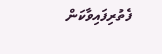ފެތުރިފައިވާކަން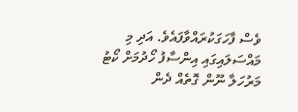ވެސް ފާހަގަކުރައްވާފައެވެ. އަދި މި މައްސަލައިގައި އިންސާފު ހޯދުމަށް ކޯޓު މަރުހަލާ ނޫން ގޮތެއް ދެން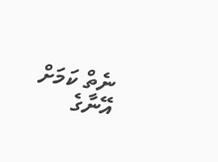ނެތް ކަމަށް އޭނާގެ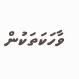ވާހަކަތަކުން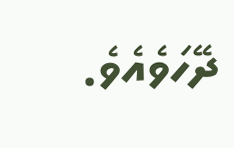ދޭހަވެއެވެ.